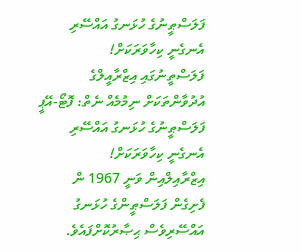ފަލަސްޠީނުގެ ހުޅަނގު އައްސޭރި އެނގެނީ ކިހާވަރަކަށް!
ފަލަސްތީނުގައި އިޒްރާއީލްގެ އުދުވާންތަކަށް ނިމުމެއް ނެތް: ފޮޓޯ-އޭޕީ
ފަލަސްޠީނުގެ ހުޅަނގު އައްސޭރި އެނގެނީ ކިހާވަރަކަށް!
އިޒްރާއިލްއިން ވަނީ 1967 ން ފެށިގެން ފަލަސްޠީންގެ ހުޅަނގު އައްސޭރިވެސް ޙިޞާރުކޮށްފައެވެ.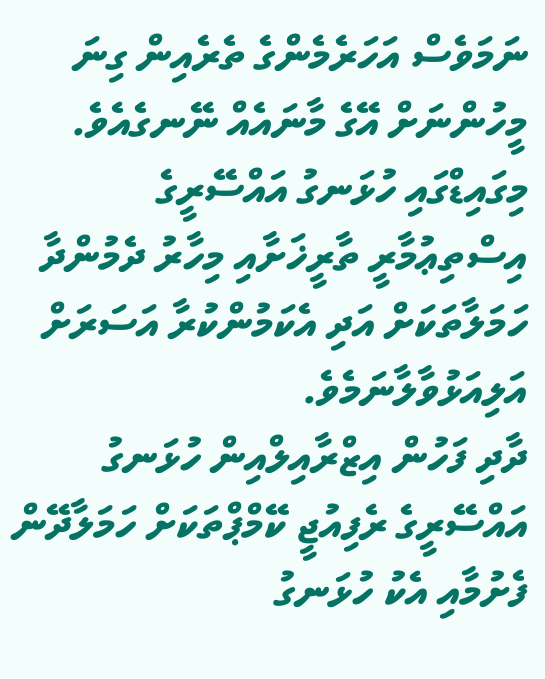ނަމަވެސް އަހަރެމެންގެ ތެރެއިން ގިނަ މީހުންނަށް އޭގެ މާނައެއް ނޭނގެއެވެ. މިގައިޑްގައި ހުޅަނގު އައްސޭރީގެ އިސްތިޢުމާރީ ތާރީޚަށާއި މިހާރު ދެމުންދާ ހަމަލާތަކަށް އަދި އެކަމުންކުރާ އަސަރަށް އަލިއަޅުވާލާނަމެވެ.
ދާދި ފަހުން އިޒްރާއިލްއިން ހުޅަނގު އައްސޭރީގެ ރެފިއުޖީ ކޭމްޕްތަކަށް ހަމަލާދޭން ފެށުމާއި އެކު ހުޅަނގު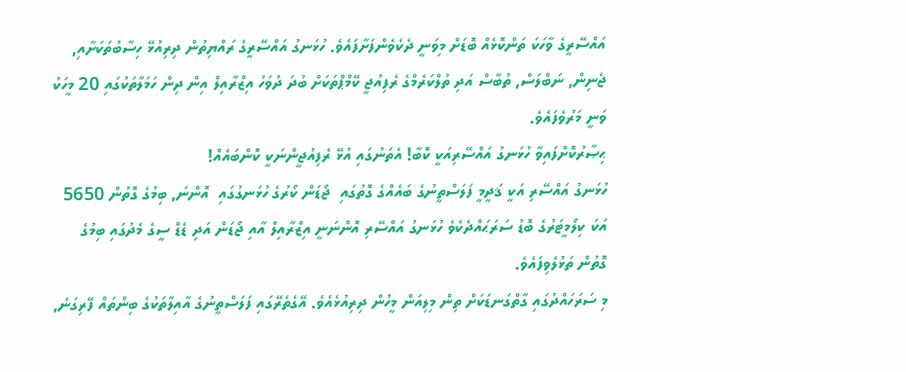އައްސޭރީގެ ވާހަކަ ތަންކޮޅެއް ބޮޑަށް މިވަނީ ދެކެވެންފަށާފައެވެ. ހުޅަނގު އައްސޭރީގެ ރައްޔިތުން ދިރިއުޅޭ ހިސާބުތަކަށާއި, ޖެނިން, ނަބްލަސް, ތުބާސް އަދި ތުލްކަރެމްގެ ރެފިއުޖީ ކޭމްޕްތަކަށް ބުދަ ދުވަހު އިޒްރާއިލް އިން ދިން ހަމަލާތަކުގައި 20 މީހަކު ވަނީ މަރުވެފައެވެ.
ޙިޞާރުކޮށްފައިވާ ހުޅަނގު އައްސޭރިއަކީ ކޮބާ! އެތަނުގައި އުޅޭ ރެފިއުޖީންނަކީ ކޮންބައެއް!
ހުޅަނގު އައްސޭރި އަކީ ޤަދީމީ ފަލަސްތީނުގެ ބައެއްގެ ގޮތުގައި  ޖޯޑަން ކޯރުގެ ހުޅަނގުގައި  އޮންނަ, ބިމުގެ ގޮތުން 5650 އަކަ ކިލޯމީޓަރުގެ ބޮޑު ސަރަޙައްދެކެވެ ހުޅަނގު އައްސޭރި އޮންނަނީ އިޒްރާއިލް އާއި ޖޯޑަން އަދި ޑެޑް ސީގެ މެދުގައި ބިމުގެ ގޮތުން ތަޅުލެވިފައެވެ.
މި ސަރަހައްދުގައި ގާތްގަނޑަކަށް ތިން މިލިއަން މީހުން ދިރިއުޅެއެވެ. އޭގެތެރޭގައި ފަލަސްތީނުގެ އާއިލާތަކުގެ ބިންތައް ފޭރިގަނެ,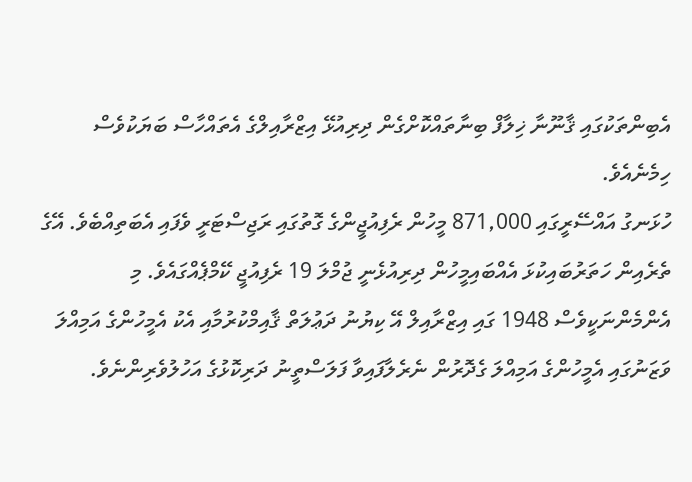އެބިންތަކުގައި ޤާނޫނާ ޚިލާފް ބިނާތައްކޮށްގެން ދިރިއުޅޭ އިޒްރާއިލްގެ އެތައްހާސް ބަޔަކުވެސް ހިމެނެއެވެ.
ހުޅަނގު އައްސޭރީގައި 871,000 މީހުން ރެފިއުޖީންގެ ގޮތުގައި ރަޖިސްޓަރީ ވެފައި އެބަތިއްބެވެ. އޭގެ ތެރެއިން ހަތަރުބައިކުޅަ އެއްބައިމީހުން ދިރިއުޅެނީ ޖުމްލަ 19 ރެފިއުޖީ ކޭމްޕެއްގައެވެ. މި އެންމެންނަކީވެސް 1948 ގައި އިޒްރާއިލް އޭ ކިޔުނު ދަޢުލަތް ޤާއިމްކުރުމާއި އެކު އެމީހުންގެ އަމިއްލަ ވަޒަނުގައި އެމީހުންގެ އަމިއްލަ ގެދޮރުން ނެރެލާފައިވާ ފަލަސްތީނު ދަރިކޮޅުގެ އަހުލުވެރިންނެވެ.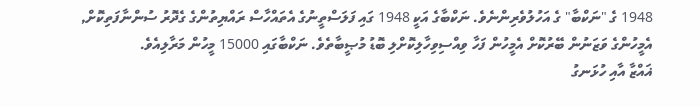1948 ގެ "ނަކްބާ" ގެ އަހުލުވެރިންނެވެ. ނަކްބާގެ އަކީ 1948 ގައި ފަލަސްތީނުގެ އެތައްހާސް ރައްޔިތުންގެ ގެދޮރު ސުންނާފަތިކޮށް, އެމީހުންގެ ވަޒަނުން ބޭރުކޮށް އެމީހުން ފަހާ ވިއްސިވިހާލިކޮށްލި ބޮޑު މުޞީބާތެވެ. ނަކްބާގައި 15000 މީހުން މަރާލިއެވެ.
ޣައްޒާ އާއި ހުޅަނގު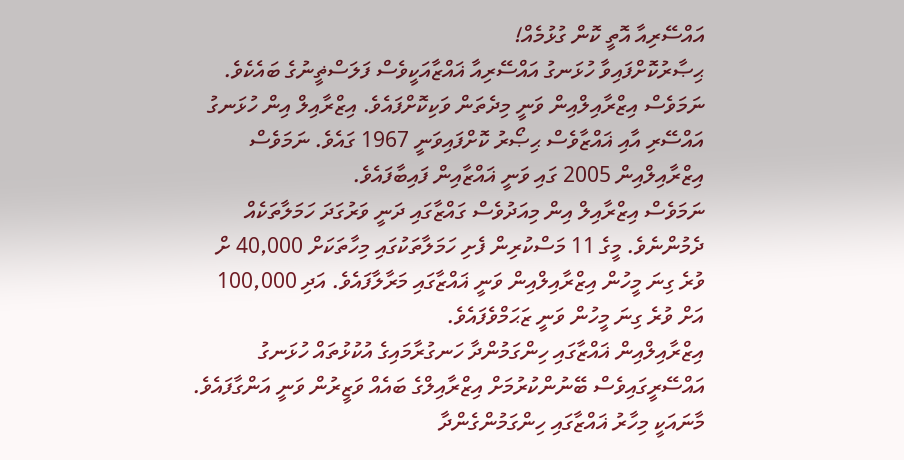އައްސޭރިއާ އޮތީ ކޮން ގުޅުމެއް!
ޙިޞާރުކޮށްފައިވާ ހުޅަނގު އައްސޭރިއާ ޣައްޒާއަކީވެސް ފަލަސްޡީނުގެ ބައެކެވެ. ނަމަވެސް އިޒްރާއިލްއިން ވަނީ މިދެތަން ވަކިކޮށްފައެވެ. އިޒްރާއިލް އިން ހުޅަނގު އައްސޭރި އާއި ޣައްޒާވެސް ޙިޞޯރު ކޮށްފައިވަނީ 1967 ގައެވެ. ނަމަވެސް އިޒްރާއިލްއިން 2005 ގައި ވަނީ ޣައްޒާއިން ފައިބާފައެވެ.
ނަމަވެސް އިޒްރާއިލް އިން މިއަދުވެސް ގައްޒާގައި ދަނީ ވަރުގަދަ ހަމަލާތަކެއް ދެމުންނެވެ. މީގެ 11 މަސްކުރިން ފެށި ހަމަލާތަކުގައި މިހާތަކަށް 40,000 ށް ވުރެ ގިނަ މީހުން އިޒްރާއިލްއިން ވަނީ ޣައްޒާގައި މަރާލާފައެވެ. އަދި 100,000 އަށް ވުރެ ގިނަ މީހުން ވަނީ ޒަޙަމްވެފައެވެ.
އިޒްރާއިލްއިން ޣައްޒާގައި ހިންގަމުންދާ ހަނގުރާމައިގެ އުކުޅުތައް ހުޅަނގު އައްސޭރީގައިވެސް ބޭނުންކުރުމަށް އިޒްރާއިލްގެ ބައެއް ވަޒީރުން ވަނީ އަންގާފައެވެ. މާނައަކީ މިހާރު ޣައްޒާގައި ހިންގަމުންގެންދާ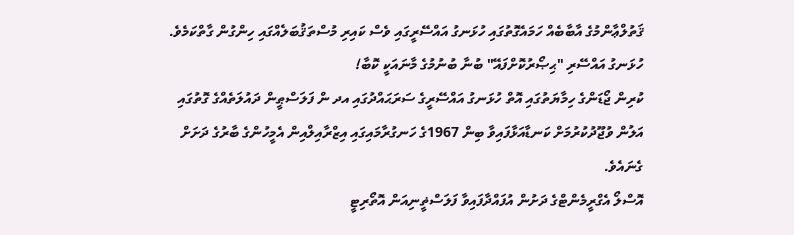ޤަތުލްޢާންމުގެ އާބާބެއް ހަމައެގޮތުގައި ހުޅަނގު އައްސޭރީގައި ވެސް ކައިރި މުސްތަޤުބަލެއްގައި ހިންގުން ގާތްކަމެވެ.
ހުޅަނގު އައްސޭރި "ޙިޞޯރުކޮށްފައޭ" ބުނާ ބުނުމުގެ މާނައަކީ ކޮބާ!
ކުރިން ޖޯޑަންގެ ހިމާޔަތުގައި އޮތް ހުޅަނގު އައްސޭރީގެ ސަރަޙައްދުގައި އދ ން ފަލަސްޠީން ދައުލަތެއްގެ ގޮތުގައި އަލުން ވުޖޫދުކުރުމަށް ކަނޑާއަޅާފައިވާ ބިން 1967ގެ ހަނގުރާމައިގައި އިޒްރާއިލްއިން އެމީހުންގެ ބާރުގެ ދަށަށް ގެނައެވެ.
އޮސްލޯ އެގްރީމެންޓްގެ ދަށުން އުފައްދާފައިވާ ފަލަސްޡީނިއަން އޮތޯރިޓީ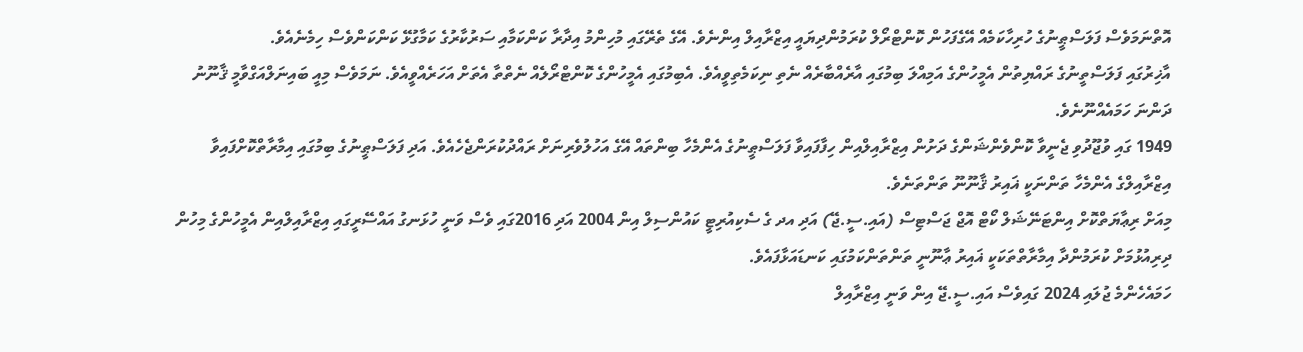އޮތްނަމަވެސް ފަލަސްޠީނުގެ ހުރިހާކަމެއް އޭގެފަހުން ކޮންޓްރޯލް ކުރަމުންދިޔައީ އިޒްރާއިލް އިންނެވެ. އޭގެ ތެރޭގައި މުހިންމު އިދާރާ ކަންކަމާއި ސަރުކާރުގެ ކަމާގުޅޭ ކަންކަންވެސް ހިމެނެއެވެ.
އާޚިރުގައި ފަލަސްތީނުގެ ރައްޔިތުން އެމީހުންގެ އަމިއްލަ ބިމުގައި އާރެއްބާރެއް ނެތި ނިކަމެތިވީއެވެ. އެބިމުގައި އެމީހުންގެ ކޮންޓްރޯލެއް ނެތްތާ އެތަށް އަހަރެއްވީއެވެ. ނަމަވެސް މިއީ ބައިނަލްއަގްވާމީ ޤާނޫނު ދަންނަ ހަމައެއްނޫނެވެ.
1949 ގައި ވުޖޫދުވި ޖެނީވާ ކޮންވެންޝަންގެ ދަށުން އިޒްރާއިލްއިން ހިފާފައިވާ ފަލަސްޠީނުގެ އެންމެހާ ބިންތައް އޭގެ އަހުލުވެރިނަށް ރައްދުކުރަންޖެހެއެވެ. އަދި ފަލަސްޠީނުގެ ބިމުގައި އިމާރާތްކޮށްފައިވާ އިޒްރާއިލްގެ އެންމެހާ ތަންނަކީ ޣައިރު ޤާނޫނޫ ތަންތަނެވެ.
މިއަށް ރިޢާޔަތްކޮށް އިންޓަނޭޝަލް ކޯޓް އޮޖް ޖަސްޓިސް (އައި.ސީ.ޖޭ) އަދި އދ ގެ ސެކިއުރިޓީ ކައުންސިލް އިން 2004 އަދި 2016ގައި ވެސް ވަނީ ހުޅަނގު އައްސޭރީގައި އިޒްރާއިލްއިން އެމީހުންގެ މިހުން ދިރިއުޅުމަށް ކުރަމުންދާ އިމާރާތްތަކަކީ ޣައިރު ޢާނޫނީ ތަންތަންކަމުގައި ކަނޑައަޅާފައެވެ.
ހަމައެހެންމެ ޖުލައި 2024 ގައިވެސް އައި.ސީ.ޖޭ އިން ވަނީ އިޒްރާއިލް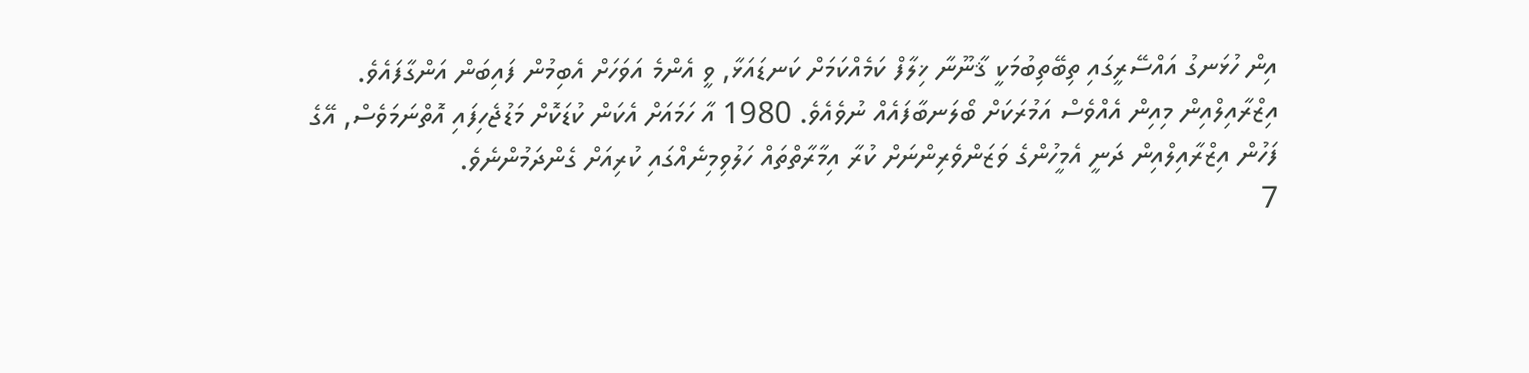އިން ހުޅަނގު އައްސޭރީގައި ތިބޭތިބުމަކީ ޤާނޫނާ ޚިލާފް ކަމެއްކަމަށް ކަނޑައަޅާ, ވީ އެންމެ އަވަހަށް އެބިމުން ފައިބަން އަންގާފައެވެ.
އިޒްރާއިލްއިން މިއިން އެއްވެސް އަމުރަކަށް ބޯލަނބާފައެއް ނުވެއެވެ. 1980 އާ ހަމައަށް އެކަން ކުޑަކޮށް މަޑުޖެހިފައި އޮތްނަމަވެސް, އޭގެ ފަހުން އިޒްރާއިލްއިން ދަނީ އެމީހުންގެ ވަޒަންވެރިންނަށް ކުރާ އިމާރާތްތައް ހަލުވިމިނެއްގައި ކުރިއަށް ގެންދަމުންނެވެ.
7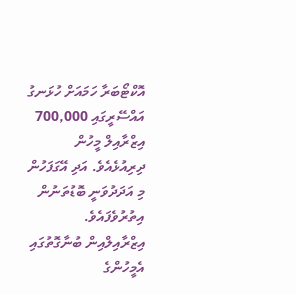އޮކްޓޯބަރާ ހަމައަށް ހުޅަނގު އައްސޭރީގައި 700,000 އިޒްރާއިލް މީހުން ދިރިއުޅެއެވެ. އަދި އޭގަފަހުން މި އަދަދުވަނީ ބޮޑުތަނުން އިތުރުވެފައެވެ. އިޒްރާއިލްއިން ބުނާގޮތުގައި އެމީހުންގެ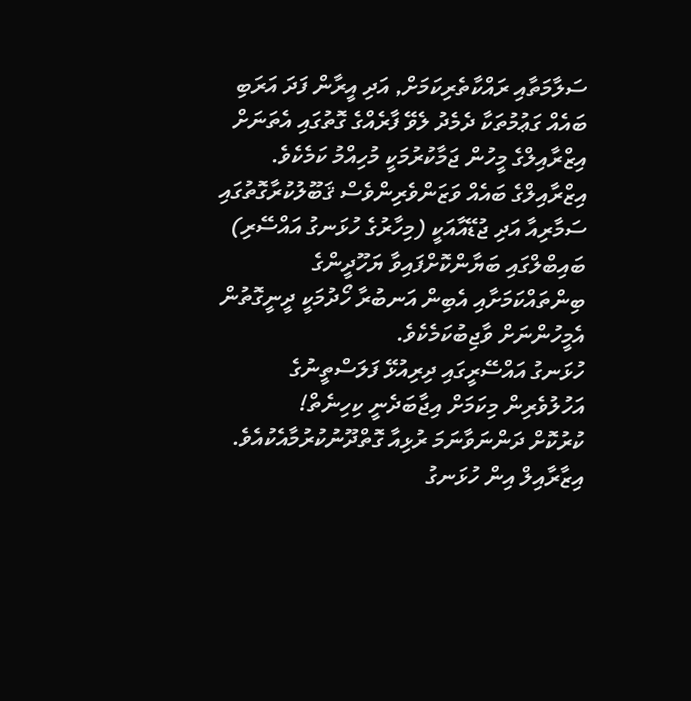ސަލާމަތާއި ރައްކާތެރިކަމަށް, އަދި އީރާން ފަދަ އަރަބި ބައެއް ގަޢުމުތަކާ ދެމެދު ލެވޭ ފާރެއްގެ ގޮތުގައި އެތަނަށް އިޒްރާއިލްގެ މީހުން ޖަމާކުރުމަކީ މުހިއްމު ކަމެކެވެ.
އިޒްރާއިލްގެ ބައެއް ވަޒަންވެރިންވެސް ޤަބޫލުކުރާގޮތުގައި ސަމާރިއާ އަދި ޖުޑޭއާއަކީ (މިހާރުގެ ހުޅަނގު އައްސޭރި) ބައިބްލްގައި ބަޔާންކޮށްފައިވާ ޔަހޫދީންގެ ބިންތައްކަމަށާއި އެބިން އަނބުރާ ހޯދުމަކީ ދީނީގޮތުން އެމީހުންނަށް ވާޖިބުކަމެކެވެ.
ހުޅަނގު އައްސޭރީގައި ދިރިއުޅޭ ފަލަސްތީނުގެ އަހުލުވެރިން މިކަމަށް އިޖާބަދެނީ ކިހިނެތް!
ކުރުކޮށް ދަންނަވާނަމަ ރުޅިއާ ގޮތްދޫނުކުރުމާއެކުއެވެ.
އިޒާރާއިލް އިން ހުޅަނގު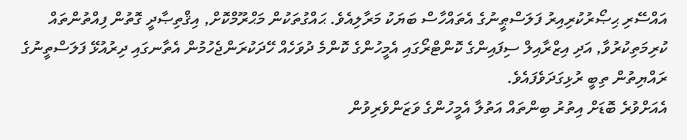އައްސޭރި ޙިޞޯރުކުރިއިރު ފަލަސްޠީނުގެ އެތައްހާސް ބަޔަކު މަރާލިއެވެ. ޙައްގުތަކުން މަޙްރޫމްކޮށް, އިޤްތިޞާދީ ގޮތުން ފިއްތުންތައް ކުރިމަތިކުރުވާ, އަދި އިޒްރާއިލް ސިފައިންގެ ކޮންޓްރޯގައި އެމީހުންގެ ކޮންމެ ދުވަހެއް ހޭދަކުރަންޖެހުމުން އެތާނގައި ދިރުއުޅޭ ފަލަސްތީނުގެ ރައްޔިތުން ތިބީ ރުޅިގަދަވެފައެވެ.
އެއަށްވުރެ ބޮޑަށް އިތުރު ބިންތައް އަތުލާ އެމީހުންގެ ވަޒަންވެރިވުން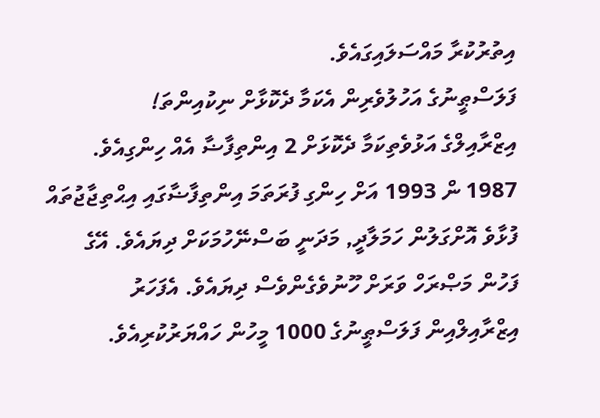އިތުރުކުރާ މައްސަލައިގައެވެ.
ފަލަސްޠީނުގެ އަހުލުވެރިން އެކަމާ ދެކޮޅާށް ނިކުއިންތަ!
އިޒްރާއިލްގެ އަޅުވެތިކަމާ ދެކޮޅަށް 2 އިންތިފާޟާ އެއް ހިންގިއެވެ. 1987 ން 1993 އަށް ހިންގި ފުރަތަމަ އިންތިފާޟާގައި އިޙްތިޖާޖުތައް ފުޅާވެ އޮށްގަލުން ހަމަލާދީ, މަދަނީ ބަސްނޭހުމަކަށް ދިޔައެވެ. އޭގެ ފަހުން މަޞްރަހް ވަރަށް ހޫނުވެގެންވެސް ދިޔައެވެ. އެފަހަރު އިޒްރާއިލްއިން ފަލަސްޠީނުގެ 1000 މީހުން ހައްޔަރުކުރިއެވެ.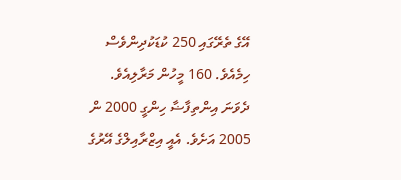އޭގެ ތެރޭގައި 250 ކުޑަކުދިންވެސް ހިމެއެވެ. 160 މީހުން މަރާލިއެވެ.
ދެވަނަ އިންތިފާޟާ ހިންގީ 2000 ން 2005 އަށެވެ. އެއީ އިޒްރާއިލްގެ އޭރުގެ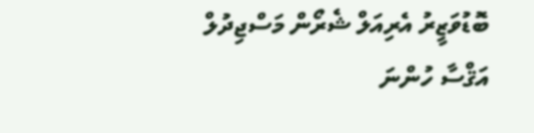ބޮޑުވަޒީރު އެރިއަލް ޝެރޯން މަސްޖިދުލް އަޤްސާ ހުންނަ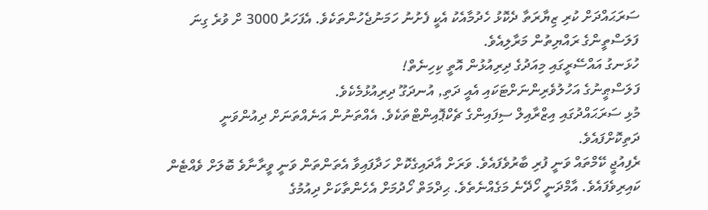ސަރަޙައްދަށް ކުރި ޒިޔާރަތާ ދެކޮޅު ހެދުމާއެކު އެކީ ފެށުނު ހަމަނުޖެހުންތަކެވެ. އެފަހަރު 3000 ށް ވުރެ ގިނަ ފަލަސްތީންގެ ރައްޔިތުން މަރާލިއެވެ.
ހުޅަނގު އައްސޭރީގައި މިއަދުގެ ދިރިއުޅުން އޮތީ ކިހިނެތް!
ފަލަސްޠީނުގެ އަހުލުވެރިންނަށްޓަކައި އެއީ ދަތި, އުނދަގޫ ދިރިއުޅުމެކެވެ.
މުޅި ސަރަޙައްދުގައި އިޒްރާއިލް ސިފައިންގެ ޗެކްޕޮއިންޓްތަކެވެ. އެއްތަނުން އަނެއްތަނަށް ދިއުންވަނީ ދަތިކޮށްފައެވެ.
ރެފިއުޖީ ކޭމްތައް ވަނީ ފުރި ބާރުވެފައެވެ. ވަރަށް އާދައިގެކޮށް ހަދާފައިވާ އެތަންތަން ވަނީ ވީރާނާވެ ބޮލަށް ވެއްޓެން ކައިރިވެފައެވެ. އާމްދަނީ ހޯދޭނެ މަގެއްނެތެވެ. ޙިދްމަތް ހޯދުމަށް އެހެންތާކަށް ދިއުމުގެ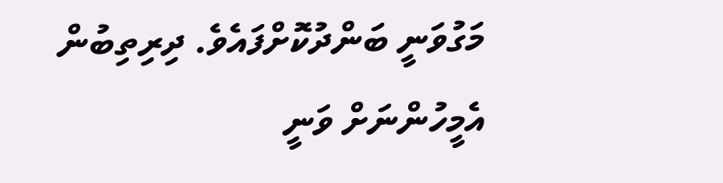މަގުވަނީ ބަންދުކޮށްފައެވެ. ދިރިތިބުން އެމީހުންނަށް ވަނީ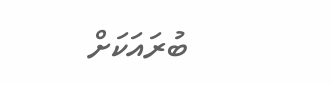ބުރައަކަށް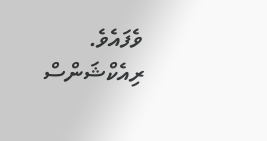ވެފައެވެ.
ރިއެކްޝަންސް